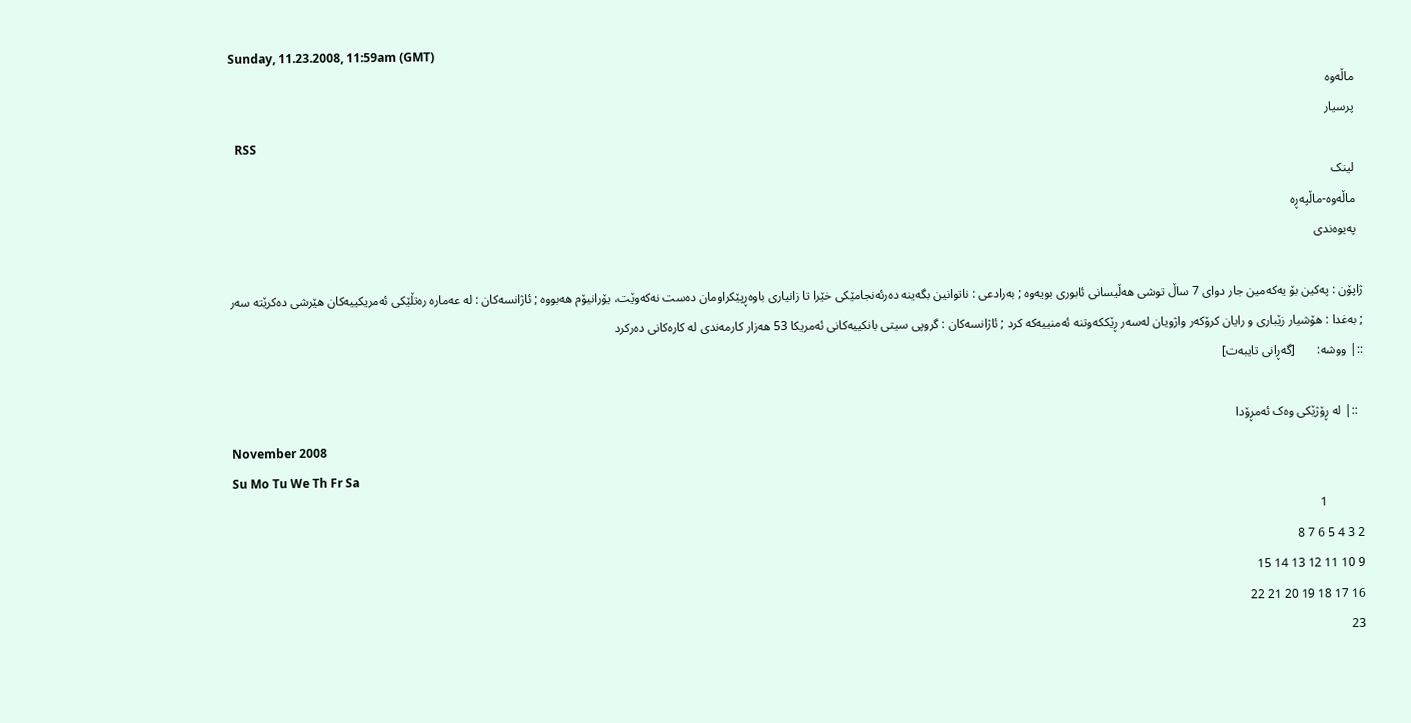Sunday, 11.23.2008, 11:59am (GMT)
  ماڵه‌وه‌
  پرسیار
  RSS
  لینک
  ماڵه‌وه-ماڵپه‌ڕه‌‌
  په‌یوه‌ندی

ژاپۆن : په‌کین بۆ یه‌که‌مین جار دوای 7 ساڵ توشی هه‌ڵیسانی ئابوری بویه‌وه‌ ; به‌رادعی : ناتوانین بگه‌ینه‌ ده‌رئه‌نجامێکی خێرا تا زانیاری باوه‌ڕپێکراومان ده‌ست نه‌که‌وێت، یۆرانیۆم هه‌بووه‌ ; ئاژانسه‌کان : له‌ عه‌ماره‌ ره‌تڵێکی ئه‌مریکییه‌کان هێرشی ده‌کرێته‌ سه‌ر ; به‌غدا : هۆشیار زێباری و رایان کرۆکه‌ر واژویان له‌سه‌ر ڕێککه‌وتنه‌ ئه‌منییه‌که‌ کرد ; ئاژانسه‌کان : گروپی سیتی بانکییه‌کانی ئه‌مریکا 53 هه‌زار کارمه‌ندی له‌ کاره‌کانی ده‌رکرد
::| ووشه‌:       [گه‌ڕانی تایبه‌ت]

  ::| له‌ ڕۆژێکی وه‌ک ئه‌مڕۆدا
November 2008
Su Mo Tu We Th Fr Sa
            1
2 3 4 5 6 7 8
9 10 11 12 13 14 15
16 17 18 19 20 21 22
23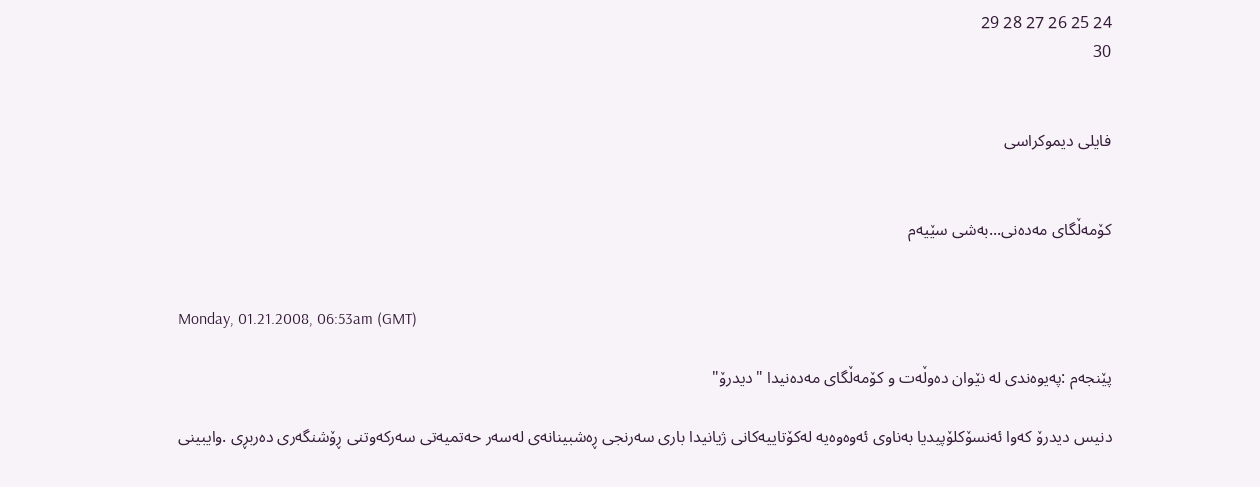24 25 26 27 28 29
30


فایلی دیموکراسی


کۆمه‌ڵگای مه‌ده‌نی...به‌شی سێیه‌م


Monday, 01.21.2008, 06:53am (GMT)

پێنجه‌م :په‌یوه‌ندى له‌ نێوان ده‌وڵه‌ت و كۆمه‌ڵگاى مه‌ده‌نیدا "دیدرۆ"

دنیس دیدرۆ كه‌وا ئه‌نسۆكلۆپیدیا به‌ناوى ئه‌وه‌وه‌یه‌ له‌كۆتاییه‌كانى ژیانیدا بارى سه‌رنجى ڕه‌شبینانه‌ى له‌سه‌ر حه‌تمیه‌تى سه‌ركه‌وتنى ڕۆشنگه‌رى ده‌ربڕى .وایبینى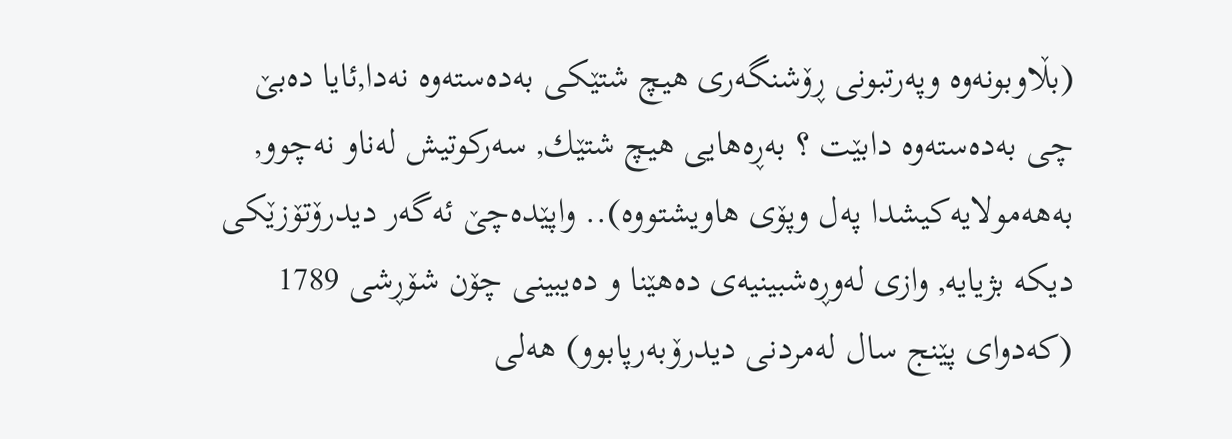(بڵاوبونه‌وه‌ وپه‌رتبونى ڕۆشنگه‌رى هیچ شتێكى به‌ده‌سته‌وه‌ نه‌دا,ئایا ده‌بێ چى به‌ده‌سته‌وه‌ دابێت ؟ به‌ڕه‌هایى هیچ شتێك, سه‌ركوتیش له‌ناو نه‌چوو, به‌هه‌مولایه‌كیشدا په‌ل وپۆى هاویشتووه‌).. واپێده‌چێ ئه‌گه‌ر دیدرۆتۆزێكى دیكه‌ بژیایه‌, وازى له‌وڕه‌شبینیه‌ى ده‌هێنا و ده‌یبینى چۆن شۆڕشى 1789 (كه‌دواى پێنج سال له‌مردنى دیدرۆبه‌رپابوو) هه‌لى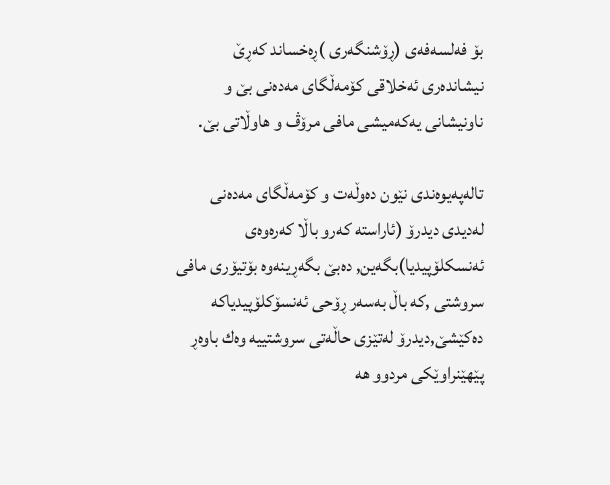بۆ فه‌لسه‌فه‌ى (ڕۆشنگه‌رى )ڕه‌خساند كه‌ڕێ نیشانده‌رى ئه‌خلاقى كۆمه‌ڵگاى مه‌ده‌نى بێ و ناونیشانى یه‌كه‌میشى مافى مرۆڤ و هاوڵاتى بێ.

تاله‌په‌یوه‌ندى نێون ده‌وڵه‌ت و كۆمه‌ڵگاى مه‌ده‌نى له‌دیدى دیدرۆ (ئاراسته‌ كه‌رو باڵا كه‌ره‌وه‌ى ئه‌نسكلۆپیدیا)بگه‌ین, ده‌بێ بگه‌ڕینه‌وه‌ بۆتیۆرى مافى سروشتى ,كه‌ باڵ به‌سه‌ر ڕۆحى ئه‌نسۆكلۆپیدیاكه‌ ده‌كێشێ,دیدرۆ له‌تێزى حاڵه‌تى سروشتییه ‌وه‌ك باوه‌ڕ پێهێنراوێكى مردوو هه‌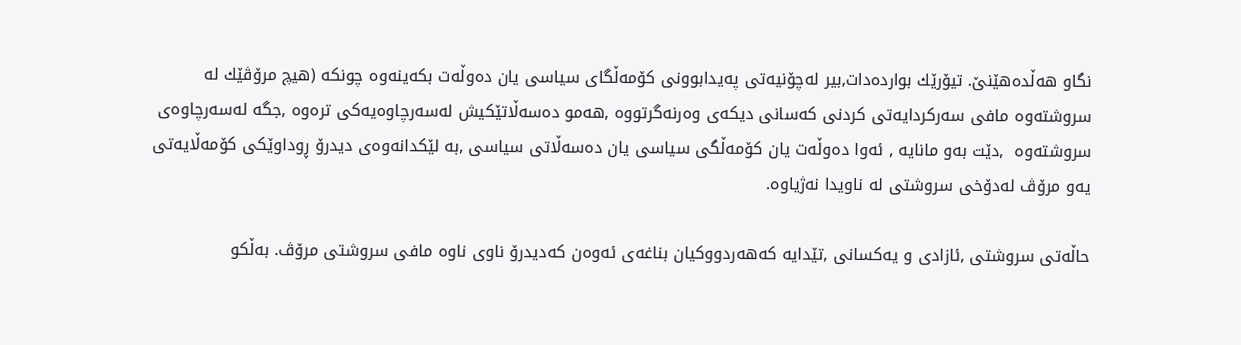نگاو هه‌ڵده‌هێنێ. تیۆرێك بوارده‌د‌ات,بیر له‌چۆنیه‌تى په‌یدابوونى كۆمه‌ڵگاى سیاسى یان ده‌وڵه‌ت بكه‌ینه‌وه‌ چونكه‌ (هیچ مرۆڤێك له‌ سروشته‌وه‌ مافى سه‌ركردایه‌تى كردنى كه‌سانى دیكه‌ى وه‌رنه‌گرتووه‌ ,هه‌مو ده‌سه‌ڵاتێكیش له‌سه‌رچاوه‌یه‌كى تره‌وه‌ ,جگه‌ له‌سه‌رچاوه‌ى سروشته‌وه‌  ,دێت به‌و مانایه‌ , ئه‌وا ده‌وڵه‌ت یان كۆمه‌ڵگى سیاسى یان ده‌سه‌ڵاتى سیاسى ,به‌ لێكدانه‌وه‌ى دیدرۆ ڕوداوێكى كۆمه‌ڵایه‌تی یه‌و مرۆڤ له‌دۆخى سروشتى له‌ ناویدا نه‌ژیاوه‌.

حاڵه‌تى سروشتى ,ئازادى و یه‌كسانى ,تێدایه‌ كه‌هه‌ردووكیان بناغه‌ى ئه‌وه‌ن كه‌دیدرۆ ناوى ناوه‌ مافى سروشتى مرۆڤ. به‌ڵكو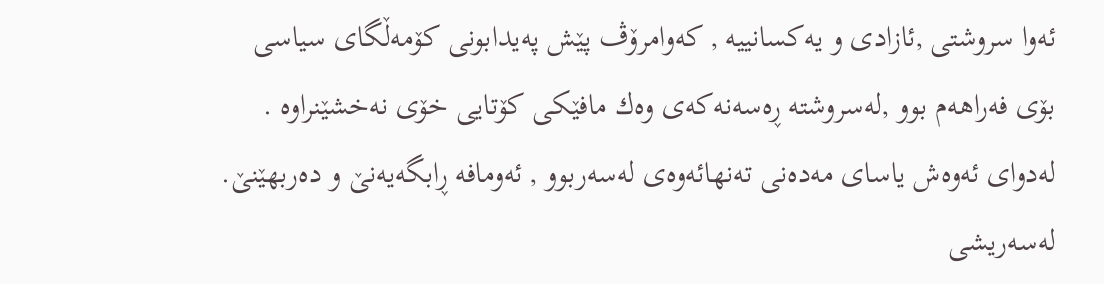ئه‌وا سروشتى ,ئازادى و یه‌كسانییه‌ , كه‌وامرۆڤ پێش په‌یدابونى كۆمه‌ڵگاى سیاسى بۆى فه‌راهه‌م بوو ,له‌سروشته‌ ڕه‌سه‌نه‌كه‌ى وه‌ك مافێكى كۆتایى خۆى نه‌خشێنراوه‌ . له‌دواى ئه‌وه‌ش یاساى مه‌ده‌نى ته‌نهائه‌وه‌ى له‌سه‌ربوو , ئه‌ومافه‌ ڕابگه‌یه‌نێ و ده‌ربهێنێ. له‌سه‌ریشى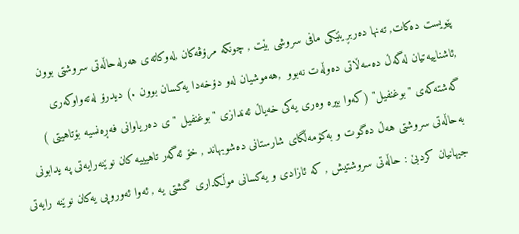پێویست ده‌كات, ته‌نها ده‌ربڕینێكى مافى سروشى بێت , چونكه‌ مرۆڤه‌كان ,له‌وكاته‌ى هه‌رله‌حاڵه‌تى سروشتى بوون ,ئاشناییه‌تیان له‌گه‌ڵ ده‌سه‌ڵاتى ده‌وڵه‌ت نه‌بوو  ,هه‌موشیان له‌و دۆخه‌دا یه‌كسان بوون .) دیدرۆ له‌ته‌واوكه‌رى گه‌شته‌كه‌ى "بوغنفیل" (كه‌وا بیره‌ وه‌رى یه‌كى خه‌یاڵ ئه‌ندازى "بوغنفیل " ى ده‌ریاوانى فه‌ڕه‌نسیه‌ بۆتاهیتى ) به‌حاڵه‌تى سروشتى هه‌ڵ ده‌گوت و به‌كۆمه‌ڵگاى شارستانى ده‌شوبهاند , خۆ ئه‌گه‌ر تاهیییه‌ كان نوێنه‌رایه‌تى په‌ یدابونى جیهانیان كردبێ : حاڵه‌تى سروشتیش , كه‌ ئازادى و یه‌كسانى موڵكدارى گشتى یه‌ , ئه‌وا ئه‌وروپى یه‌كان نوێنه‌ رایه‌تى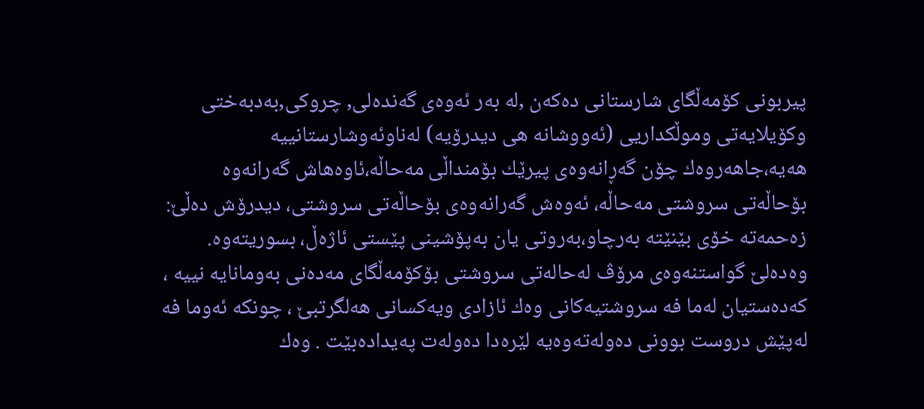پیربونى كۆمه‌ڵگاى شارستانى ده‌كه‌ن ,له‌ به‌ر ئه‌وه‌ى گه‌نده‌لى, چروكى,به‌دبه‌ختى وكۆیلایه‌تى وموڵكداریى (ئه‌ووشانه‌ هى دیدرۆیه‌) له‌ناوئه‌وشارستانییه‌ هه‌یه‌،جاهه‌روه‌ك چۆن گه‌ڕانه‌وه‌ى پیرێك بۆمنداڵی مه‌حاڵه‌،ئاوه‌هاش گه‌رانه‌وه‌ بۆحاڵه‌تى سروشتى مه‌حاڵه‌، ئه‌وه‌ش گه‌رانه‌وه‌ى بۆحاڵه‌تى سروشتى، دیدرۆش ده‌ڵێ: زه‌حمه‌ته‌ خۆى بێنێته‌ به‌رچاو،به‌روتى یان به‌پۆشینى پێستى ئاژه‌ڵ، بسوریته‌وه‌. وه‌ده‌لێ گواستنه‌وه‌ى مرۆڤ له‌حاله‌تى سروشتى بۆكۆمه‌ڵگاى مه‌ده‌نى به‌ومانایه‌ نییه‌ ، كه‌ده‌ستیان له‌ما فه‌ سروشتیه‌كانى وه‌ك ئازادى ویه‌كسانى هه‌لگرتبێ ، چونكه‌ ئه‌وما فه‌ له‌پێش دروست بوونى ده‌وله‌ته‌وه‌یه‌ لێره‌دا ده‌وله‌ت په‌یداده‌بێت . وه‌ك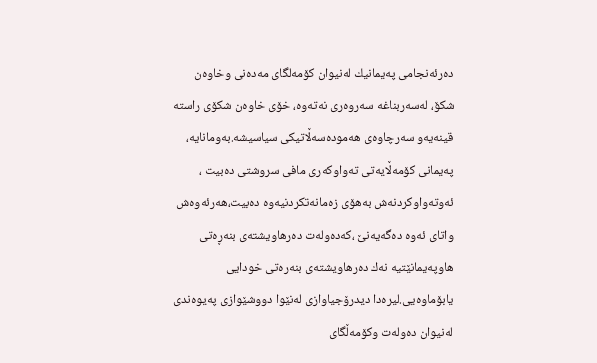ده‌رئه‌نجامى په‌یمانیك له‌نیوان كۆمه‌لگاى مه‌ده‌نى وخاوه‌ن شكۆ، له‌سه‌ربناغه‌ سه‌روه‌رى نه‌ته‌وه‌، خۆى خاوه‌ن شكۆى راسته‌ قینه‌یه‌و سه‌رچاوه‌ى هه‌موده‌سه‌ڵاتیكى سیاسیشه‌.به‌ومانایه‌، په‌یمانى كۆمه‌ڵایه‌تى ته‌واوكه‌رى مافى سروشتى ده‌بیت ، ئه‌وته‌واوكردنه‌ش به‌هۆى زه‌مانه‌تكردنیه‌وه‌ ده‌بیت،هه‌رئه‌وه‌ش واتاى ئه‌وه‌ ده‌گه‌یه‌نێ ،كه‌ده‌وله‌ت ده‌رهاویشته‌ى بنه‌ڕه‌تى هاوپه‌یمانێتیه‌ نه‌ك ده‌رهاویشته‌ى بنه‌ره‌تى خودایى یابۆماوه‌یى.لیره‌دا دیدرۆجیاوازى له‌نێوا دووشێوازى په‌یوه‌ندى له‌نیوان ده‌وله‌ت وكۆمه‌ڵگاى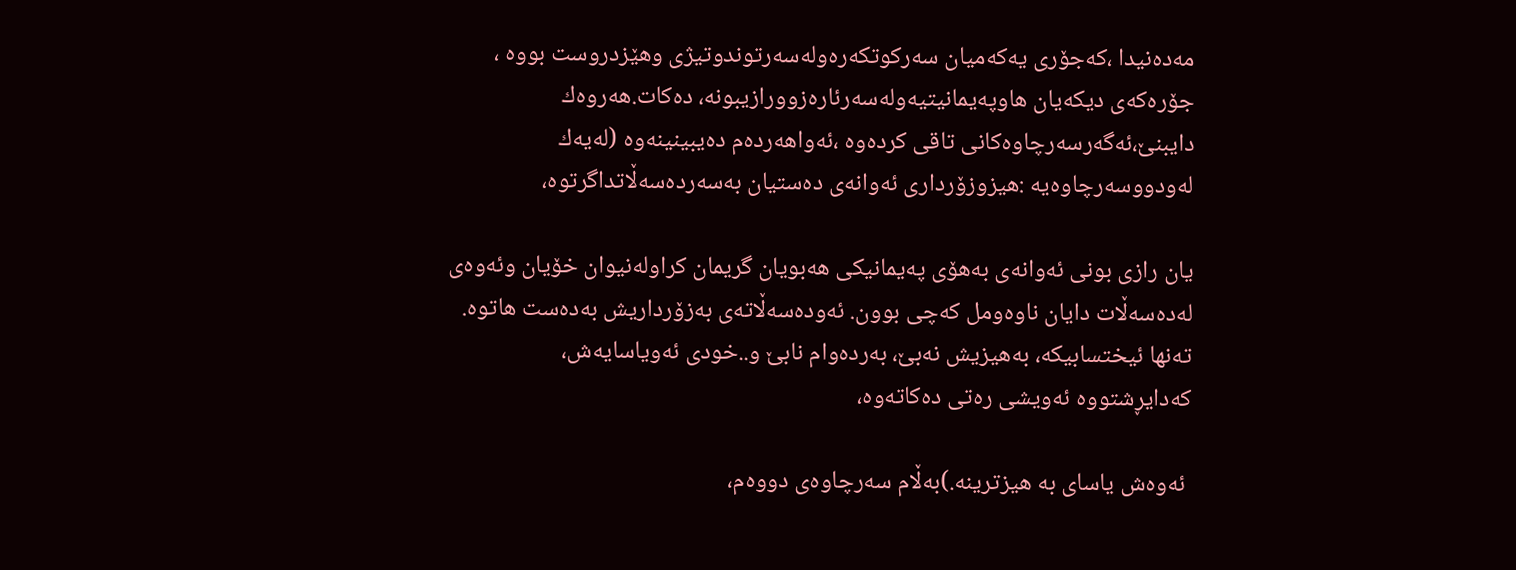مه‌ده‌نیدا ،كه‌جۆرى یه‌كه‌میان سه‌ركوتكه‌ره‌وله‌سه‌رتوندوتیژى وهێزدروست بووه‌ ، جۆره‌كه‌ى دیكه‌یان هاوپه‌یمانیتیه‌وله‌سه‌رئاره‌زوورازیبونه‌، ده‌كات.هه‌روه‌ك دایبنێ،ئه‌گه‌رسه‌رچاوه‌كانى تاقى كرده‌وه‌ ،ئه‌واهه‌رده‌م ده‌یبینینه‌وه‌ (له‌یه‌ك له‌ودووسه‌رچاوه‌یه‌ :هیزوزۆردارى ئه‌وانه‌ى ده‌ستیان به‌سه‌رده‌سه‌ڵاتداگرتوه‌،

یان رازى بونى ئه‌وانه‌ى به‌هۆى په‌یمانیكى هه‌بویان گریمان كراوله‌نیوان خۆیان وئه‌وه‌ى له‌ده‌سه‌ڵات دایان ناوه‌ومل كه‌چى بوون. ئه‌وده‌سه‌ڵاته‌ى به‌زۆرداریش به‌ده‌ست هاتوه‌. ته‌نها ئیختسابیكه‌، به‌هیزیش نه‌بێ، به‌رده‌وام نابێ و..خودى ئه‌ویاسایه‌ش، كه‌دایڕشتووه ‌ئه‌ویشی ره‌تى ده‌كاته‌وه‌،

 ئه‌وه‌ش یاساى به‌ هیزترینه‌.)به‌ڵام سه‌رچاوه‌ى دووه‌م،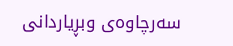سه‌رچاوه‌ى وبڕیاردانى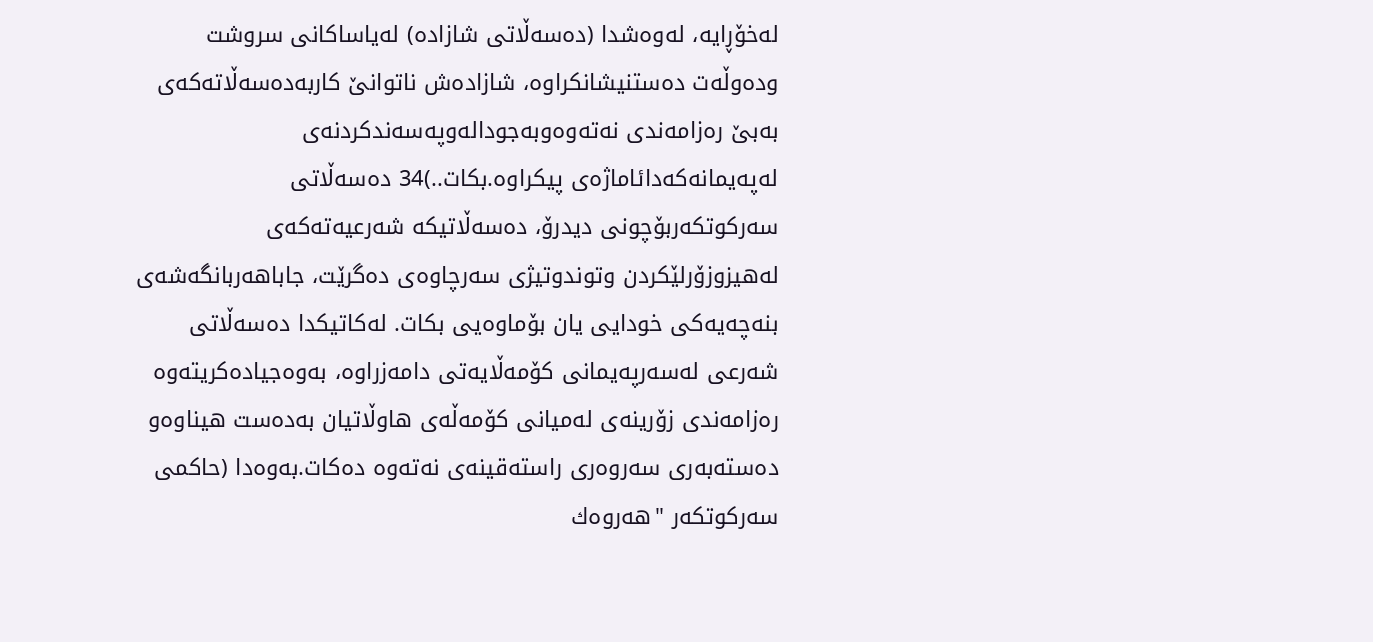له‌خۆڕایه‌، له‌وه‌شدا (ده‌سه‌ڵاتى شازاده‌) له‌یاساكانى سروشت وده‌وڵه‌ت ده‌ستنیشانكراوه‌، شازاده‌ش ناتوانێ كاربه‌ده‌سه‌ڵاته‌كه‌ى به‌بێ ره‌زامه‌ندى نه‌ته‌وه‌وبه‌جوداله‌وپه‌سه‌ندكردنه‌ى له‌په‌یمانه‌كه‌دائاماژه‌ى پیكراوه‌.بكات..)34 ده‌سه‌ڵاتى سه‌ركوتكه‌ربۆچونی دیدرۆ، ده‌سه‌ڵاتیكه‌ شه‌رعیه‌ته‌كه‌ى له‌هیزوزۆرلێكردن وتوندوتیژى سه‌رچاوه‌ى ده‌گرێت، جاباهه‌ربانگه‌شه‌ى بنه‌چه‌یه‌كى خودایى یان بۆماوه‌یى بكات. له‌كاتیكدا ده‌سه‌ڵاتى شه‌رعى له‌سه‌رپه‌یمانى كۆمه‌ڵایه‌تى دامه‌زراوه،‌ به‌وه‌جیاده‌كریته‌وه‌ ره‌زامه‌ندى زۆرینه‌ى له‌میانى كۆمه‌ڵه‌ى هاوڵاتیان به‌ده‌ست هیناوه‌و ده‌سته‌به‌رى سه‌روه‌رى راسته‌قینه‌ى نه‌ته‌وه‌ ده‌كات.به‌وه‌دا (حاكمى سه‌ركوتكه‌ر "هه‌روه‌ك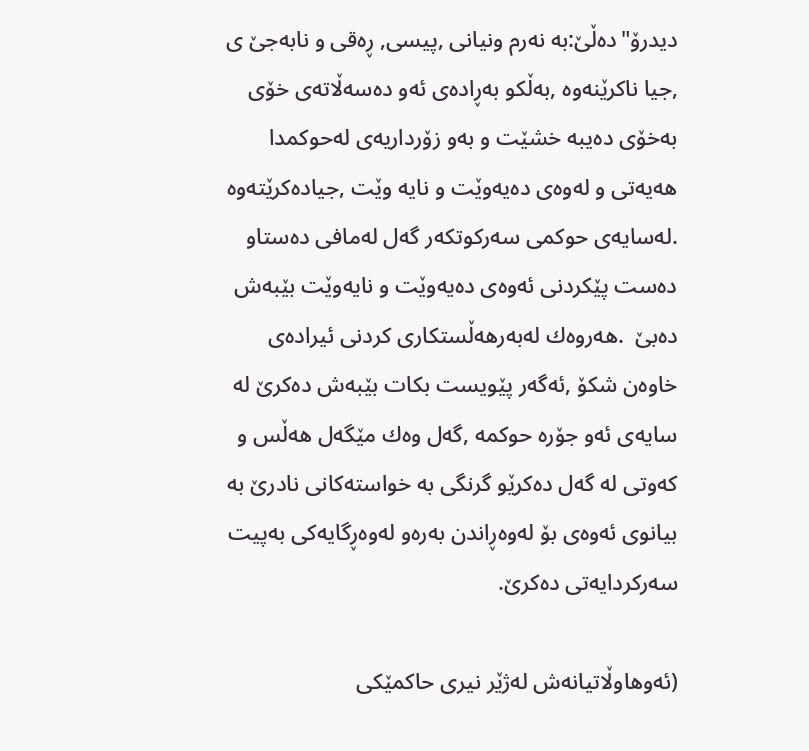دیدرۆ"ده‌ڵێ:به‌ نه‌رم ونیانى ,پیسى, ڕه‌قى و نابه‌جێ ى ,جیا ناكرێنه‌وه‌ ,به‌ڵكو به‌ڕاده‌ى ئه‌و ده‌سه‌ڵاته‌ى خۆى به‌خۆى ده‌یبه‌ خشێت و به‌و زۆرداریه‌ى له‌حوكمدا هه‌یه‌تى و له‌وه‌ى ده‌یه‌وێت و نایه‌ وێت ,جیاده‌كرێته‌وه‌ .له‌سایه‌ى حوكمى سه‌ركوتكه‌ر گه‌ل له‌مافى ده‌ستاو ده‌ست پێكردنى ئه‌وه‌ى ده‌یه‌وێت و نایه‌وێت بێبه‌ش ده‌بێ  .هه‌روه‌ك له‌به‌رهه‌ڵستكارى كردنى ئیراده‌ى خاوه‌ن شكۆ ,ئه‌گه‌ر پێویست بكات بێبه‌ش ده‌كرێ له‌ سایه‌ى ئه‌و جۆره‌ حوكمه‌ ,گه‌ل وه‌ك مێگه‌ل هه‌ڵس و كه‌وتى له‌ گه‌ل ده‌كرێو گرنگى به‌ خواسته‌كانى نادرێ به‌ بیانوى ئه‌وه‌ى بۆ له‌وه‌ڕاندن به‌ره‌و له‌وه‌ڕگایه‌كى به‌پیت سه‌ركردایه‌تى ده‌كرێ.

(ئه‌وهاوڵاتیانه‌ش له‌ژێر نیرى حاكمێكى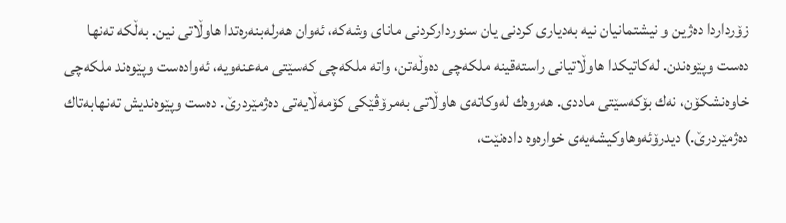زۆرداردا ده‌ژین و نیشتمانیان نیه‌ به‌دیارى كردنى یان سنورداركردنى ماناى وشه‌كه‌، ئه‌وان هه‌رله‌بنه‌ره‌تدا هاوڵاتى نین. به‌ڵكه‌ ته‌نها ده‌ست وپێوه‌ندن. له‌كاتیكدا هاوڵاتیانى راسته‌قینه‌ ملكه‌چى ده‌وڵه‌تن، واته‌ ملكه‌چى كه‌سێتى مه‌عنه‌ویه‌، ئه‌واده‌ست وپێوه‌ند ملكه‌چى خاوه‌نشكۆن، نه‌ك بۆكه‌سێتى ماددى. هه‌روه‌ك له‌وكاته‌ى هاوڵاتى به‌مرۆڤێكى كۆمه‌ڵایه‌تى ده‌ژمێردرێ. ده‌ست وپێوه‌ندیش ته‌نهابه‌تاك ده‌ژمێردرێ.) دیدرۆئه‌وهاوكیشه‌یه‌ى خواره‌وه‌ داده‌نێت،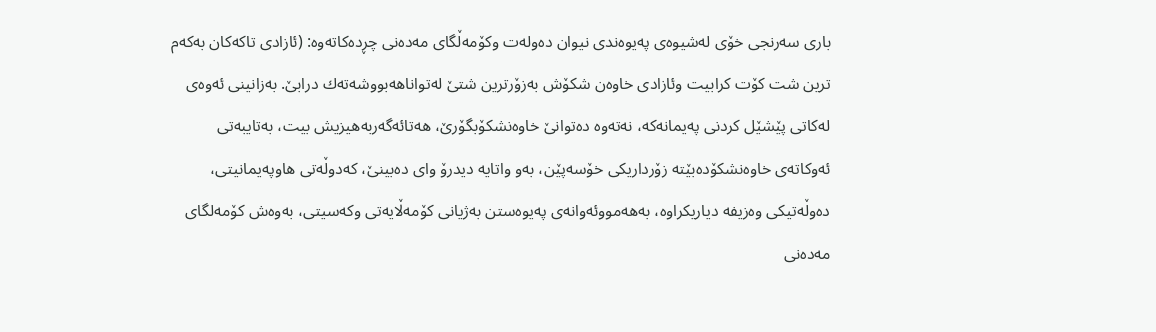بارى سه‌رنجى خۆى له‌شیوه‌ى په‌یوه‌ندى نیوان ده‌وله‌ت وكۆمه‌ڵگاى مه‌ده‌نى چڕده‌كاته‌وه‌: (ئازادى تاكه‌كان به‌كه‌م ترین شت كۆت كرابیت وئازادى خاوه‌ن شكۆش به‌زۆرترین شتێ له‌تواناهه‌بووشه‌ته‌ك درابێ. به‌زانینى ئه‌وه‌ى له‌كاتى پێشێل كردنى په‌یمانه‌كه‌، نه‌ته‌وه‌ ده‌توانێ خاوه‌نشكۆبگۆرێ، هه‌تائه‌گه‌ربه‌هیزیش بیت، به‌تایبه‌تى ئه‌وكاته‌ى خاوه‌نشكۆده‌بێته‌ زۆرداریكى خۆسه‌پێن، به‌و واتایه‌ دیدرۆ واى ده‌بینێ، كه‌دوڵه‌تى هاوپه‌یمانیتى، ده‌وڵه‌تیكى وه‌زیفه‌ دیاریكراوه‌، به‌هه‌مووئه‌وانه‌ى په‌یوه‌ستن به‌ژیانى كۆمه‌ڵایه‌تى وكه‌سیتى، به‌وه‌ش كۆمه‌لگاى مه‌ده‌نى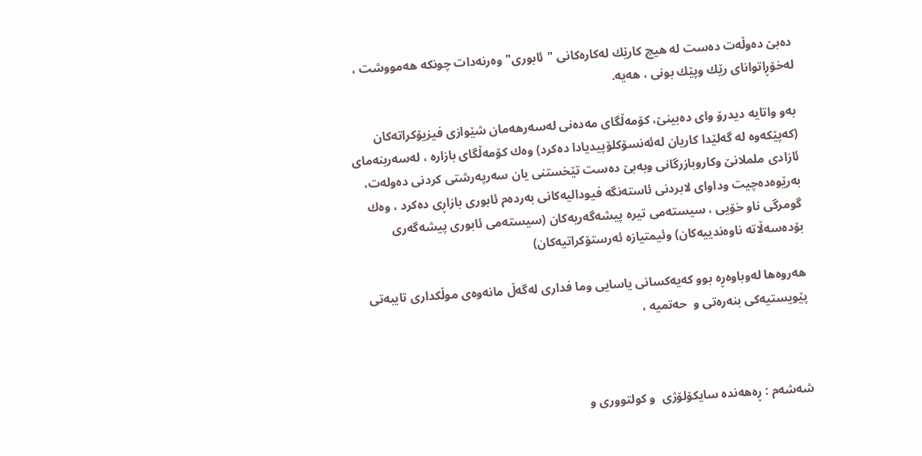ده‌بێ ده‌وڵه‌ت ده‌ست له‌ هیچ كارێك له‌كاره‌كانى "ئابورى"وه‌رنه‌دات چونكه‌ هه‌مووشت ، له‌خۆڕاتواناى رێك وپێك بونى ، هه‌یه‌.

به‌و واتایه‌ دیدرۆ واى ده‌بینێ، كۆمه‌ڵگاى مه‌ده‌نى له‌سه‌رهه‌مان شێوازى فیزیۆكراته‌كان (كه‌پێكه‌وه‌ له‌ گه‌لێدا كاریان له‌ئه‌نسۆكلۆپیدیادا ده‌كرد) وه‌ك كۆمه‌ڵگاى بازاره‌ ، له‌سه‌ربنه‌ماى ئازادى ململانێ وكاروبازرگانى وبه‌بێ ده‌ست تێخستنى یان سه‌رپه‌رشتى كردنى ده‌وله‌ت، به‌رێوه‌ده‌چیت وداواى لابردنى ئاسته‌نگه‌ فیودالیه‌كانى به‌رده‌م ئابورى بازاڕى ده‌كرد ، وه‌ك گومرگى ناو‌ خۆیى ، سیسته‌مى تیره‌ پیشه‌گه‌ریه‌كان (سیسته‌مى ئابورى پیشه‌گه‌رى بۆده‌سه‌ڵاته‌ ناوه‌ندییه‌كان) وئیمتیازه‌ ئه‌رستۆكراتیه‌كان)

هه‌روه‌ها له‌وباوه‌ڕه‌ بوو كه‌یه‌كسانى یاسایى وما فدارى له‌گه‌ڵ مانه‌وه‌ى موڵكدارى تایبه‌تى پێویستیه‌كى بنه‌ره‌تى و  حه‌تمیه‌ ،



شه‌شه‌م : ڕه‌هه‌نده‌ سایكۆلۆژى  و كولتوورى و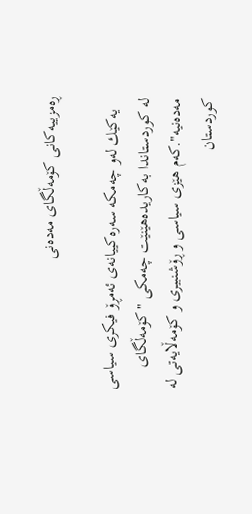ڕه‌مزییه‌كانى كۆمه‌ڵگاى مه‌ده‌نى

   یه‌كێك له‌و چه‌مكه‌ سه‌ره‌كییانه‌ى ئه‌مڕۆ فیكرى سیاسى له‌ كوردستاندا به‌كاریده‌هێنێت چه‌مكى "كۆمه‌ڵگاى مه‌ده‌نیه‌".كه‌م هێزى سیاسى و ڕۆشنبیرى و كۆمه‌ڵایه‌تى له‌ كوردستان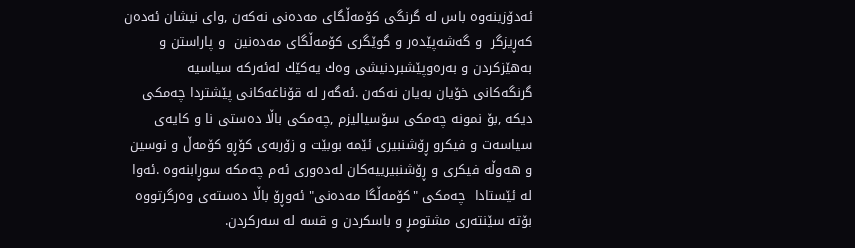ئه‌دۆزینه‌وه‌ باس له‌ گرنگى كۆمه‌ڵگاى مه‌ده‌نى نه‌كه‌ن ,واى نیشان ئه‌ده‌ن كه‌ڕیزگر  و گه‌شه‌پێده‌ر و گوێگرى كۆمه‌ڵگاى مه‌ده‌نین  و پاراستن و به‌هێزكردن و به‌ره‌وپێشبردنیشى وه‌ك یه‌كێك له‌ئه‌ركه‌ سیاسیه‌ گرنگه‌كانى خۆیان به‌یان نه‌كه‌ن .ئه‌گه‌ر له‌ قۆناغه‌كانى پێشتردا چه‌مكى دیكه‌ ,بۆ نمونه‌ چه‌مكى سۆسیالیزم ,چه‌مكى باڵا ده‌ستى نا و كایه‌ى سیاسه‌ت و فیكرو ڕۆشنبیرى ئێمه‌ بوبێت و زۆربه‌ى كۆڕو كۆمه‌ڵ و نوسین و هه‌وڵه‌ فیكرى و ڕۆشنبیرییه‌كان له‌ده‌ورى ئه‌م چه‌مكه‌ سوڕابنه‌وه‌ .ئه‌وا له‌ ئێستادا  چه‌مكى "كۆمه‌ڵگا مه‌ده‌نى" ئه‌وڕۆ باڵا ده‌سته‌ى وه‌رگرتووه‌ بۆته‌ سێنته‌رى مشتومڕ و باسكردن و قسه‌ له‌ سه‌ركردن.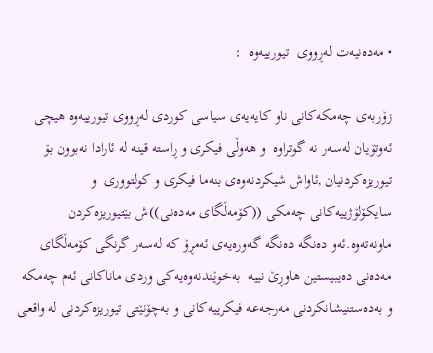• مه‌ده‌نیه‌ت له‌ڕووى  تیورییه‌وه‌  :

زۆربه‌ى چه‌مكه‌كانى ناو كایه‌یه‌ى سیاسى كوردى له‌ڕووى تیورییه‌وه‌ هیچى ئه‌وتۆیان له‌سه‌ر نه‌ گوتراوه‌  و هه‌وڵى فیكرى و ڕاسته‌ قینه‌ له‌ ئارادا نه‌بوون بۆ تیوریزه‌كردنیان ,ئاواش شیكردنه‌وه‌ى بنه‌ما فیكرى و كولتوورى  و سایكۆلۆژییه‌كانى چه‌مكى ((كۆمه‌ڵگاى مه‌ده‌نى))ش بێتیوریزه‌كردن ماونه‌ته‌وه‌.ئه‌و ده‌نگه‌ ده‌نگه‌ گه‌وره‌یه‌ی ئه‌مڕۆ كه‌ له‌سه‌ر گرنگى كۆمه‌ڵگاى مه‌ده‌نى ده‌یبیستین هاوڕێ نییه‌  به‌خوێندنه‌وه‌یه‌كى وردى ماناكانى ئه‌م چه‌مكه‌ و به‌ده‌ستنیشانكردنى مه‌رجه‌عه‌ فیكرییه‌كانى و به‌چۆنێتى تیوریزه‌كردنى له‌ واقعى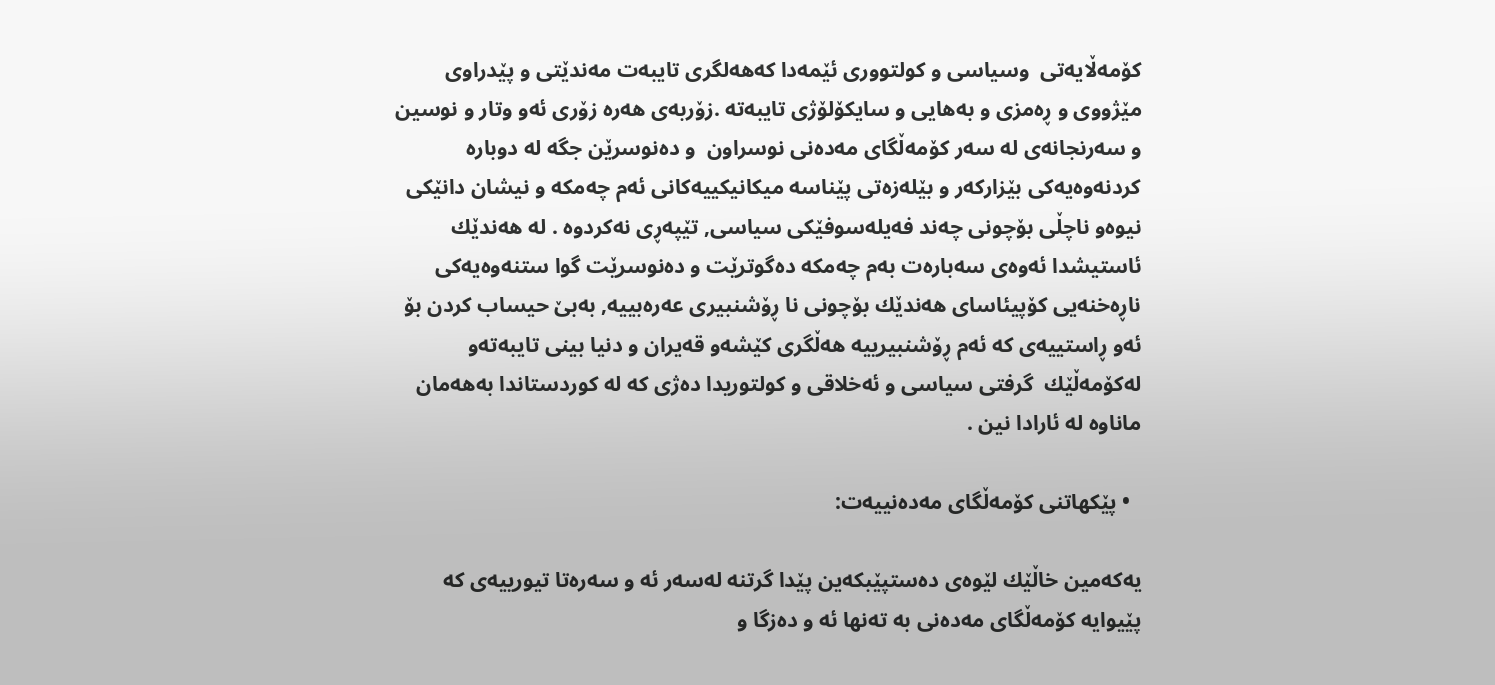كۆمه‌ڵایه‌تى  وسیاسى و كولتوورى ئێمه‌دا كه‌هه‌لگرى تایبه‌ت مه‌ندێتى و پێدراوى مێژووى و ڕه‌مزى و به‌هایى و سایكۆلۆژى تایبه‌ته‌ .زۆربه‌ى هه‌ره‌ زۆرى ئه‌و وتار و نوسین و سه‌رنجانه‌ى له‌ سه‌ر كۆمه‌ڵگاى مه‌ده‌نى نوسراون  و ده‌نوسرێن جگه‌ له‌ دوباره‌ كردنه‌وه‌یه‌كى بێزاركه‌ر و بێله‌زه‌تى پێناسه‌ میكانیكییه‌كانى ئه‌م چه‌مكه‌ و نیشان دانێكى نیوه‌و ناچڵى بۆچونى چه‌ند فه‌یله‌سوفێكى سیاسى, تێپه‌ڕى نه‌كردوه‌ . له‌ هه‌ندێك ئاستیشدا ئه‌وه‌ى سه‌باره‌ت به‌م چه‌مكه‌ ده‌گوترێت و ده‌نوسرێت گوا ستنه‌وه‌یه‌كى ناڕه‌خنه‌یى كۆپیئاساى هه‌ندێك بۆچونى نا ڕۆشنبیرى عه‌ره‌بییه‌, به‌بێ حیساب كردن بۆ ئه‌و ڕاستییه‌ى كه‌ ئه‌م ڕۆشنبیرییه‌ هه‌ڵگرى كێشه‌و قه‌یران و دنیا بینى تایبه‌ته‌و له‌كۆمه‌ڵێك  گرفتى سیاسى و ئه‌خلاقى و كولتوریدا ده‌ژى كه‌ له‌ كوردستاندا به‌هه‌مان ماناوه‌ له‌ ئارادا نین .

  • پێكهاتنى كۆمه‌ڵگاى مه‌ده‌نییه‌ت:

یه‌كه‌مین خاڵێك لێوه‌ى ده‌ستپێبكه‌ین پێدا گرتنه‌ له‌سه‌ر ئه‌ و سه‌ره‌تا تیورییه‌ى كه‌ پێیوایه‌ كۆمه‌ڵگاى مه‌ده‌نى به‌ ته‌نها ئه‌ و ده‌زگا و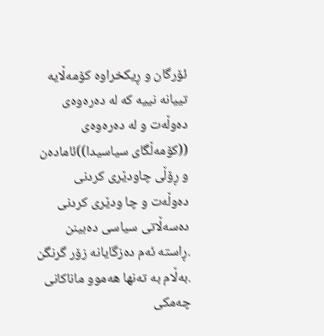ئۆرگان و ڕیكخراوه‌ كۆمه‌ڵایه‌ تییانه‌ نییه‌ كه‌ له‌ ده‌ره‌وه‌ى ده‌وڵه‌ت و له‌ ده‌ره‌وه‌ى ((كۆمه‌ڵگاى سیاسیدا))ئاماده‌ن و ڕۆڵى چاودێرى كردنى ده‌وڵه‌ت و چا ودێرى كردنى ده‌سه‌ڵاتى سیاسى ده‌بینن .ڕاسته‌ ئه‌م ده‌زگایانه‌ زۆر گرنگن .به‌ڵام به‌ ته‌نها هه‌موو ماناكانى چه‌مكى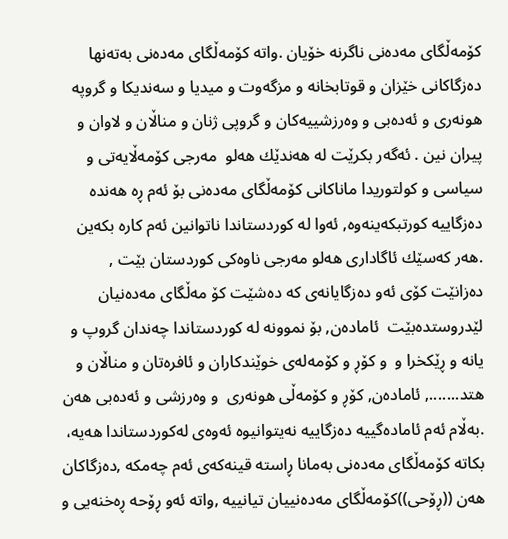كۆمه‌ڵگاى مه‌ده‌نى ناگرنه‌ خۆیان .واته‌ كۆمه‌ڵگاى مه‌ده‌نى به‌ته‌نها ده‌زگاكانى خێزان و قوتابخانه‌ و مزگه‌وت و میدیا و سه‌ندیكا و گروپه‌ هونه‌رى و ئه‌ده‌بى و وه‌رزشییه‌كان و گروپى ژنان و مناڵان و لاوان و پیران نین . ئه‌گه‌ر بكرێت له‌ هه‌ندێك هه‌لو  مه‌رجى كۆمه‌ڵایه‌تى و سیاسى و كولتوریدا ماناكانى كۆمه‌ڵگاى مه‌ده‌نى بۆ ئه‌م ڕه‌ هه‌نده‌ ده‌زگاییه‌ كورتبكه‌ینه‌وه‌, ئه‌وا له‌ كوردستاندا ناتوانین ئه‌م كاره‌ بكه‌ین .هه‌ر كه‌سێك ئاگادارى هه‌لو مه‌رجى ناوه‌كى كوردستان بێت , ده‌زانێت كۆى ئه‌و ده‌زگایانه‌ى كه‌ ده‌شێت كۆ مه‌ڵگای مه‌ده‌نیان لێدروستده‌بێت  ئاماده‌ن, بۆ نموونه‌ له‌ كوردستاندا چه‌ندان گروپ و یانه‌ و ڕێكخرا و  و كۆڕ و كۆمه‌له‌ى خوێندكاران و ئافره‌تان و مناڵان و   هتد......., ئاماده‌ن, كۆڕ و كۆمه‌ڵى هونه‌رى  و وه‌رزشى و ئه‌ده‌بى هه‌ن .به‌ڵام ئه‌م ئاماده‌گییه‌ ده‌زگاییه‌ نه‌یتوانیوه‌ ئه‌وه‌ى له‌كوردستاندا هه‌یه‌، بكاته‌ كۆمه‌ڵگاى مه‌ده‌نى به‌مانا ڕاسته‌ قینه‌كه‌ى ئه‌م چه‌مكه‌ ,ده‌زگاكان هه‌ن ((ڕۆحى))كۆمه‌ڵگاى مه‌ده‌نییان تیانییه‌ ,واته‌ ئه‌و ڕۆحه‌ ڕه‌خنه‌یی و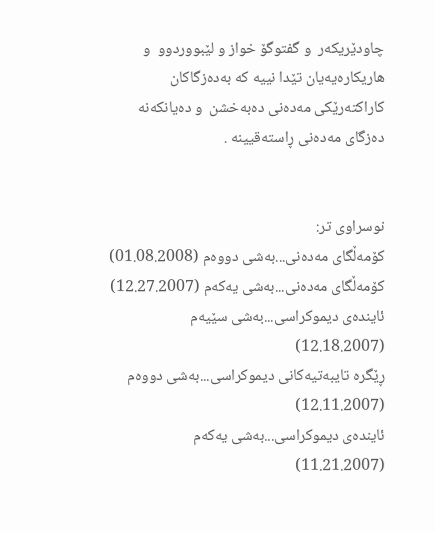چاودێریكه‌ر  و گفتوگۆ خواز و لێبووردوو  و هاریكاره‌یه‌‌یان تێدا نییه‌ كه‌ به‌ده‌زگاكان كاراكته‌رێكى مه‌ده‌نى ده‌به‌خشن  و ده‌یانكه‌نه‌ ده‌زگاى مه‌ده‌نى ڕاسته‌قیینه‌ .


نوسراوی تر:
کۆمه‌ڵگای مه‌ده‌نی...به‌شی دووه‌م (01.08.2008)
کۆمه‌ڵگای مه‌ده‌نی...به‌شی یه‌که‌م (12.27.2007)
ئاینده‌ی دیموکراسی...به‌شی سێیه‌م (12.18.2007)
ڕێگره‌ تایبه‌تیه‌کانی دیموکراسی...به‌شی دووه‌م (12.11.2007)
ئاینده‌ی دیموکراسی...به‌شی یه‌که‌م (11.21.2007)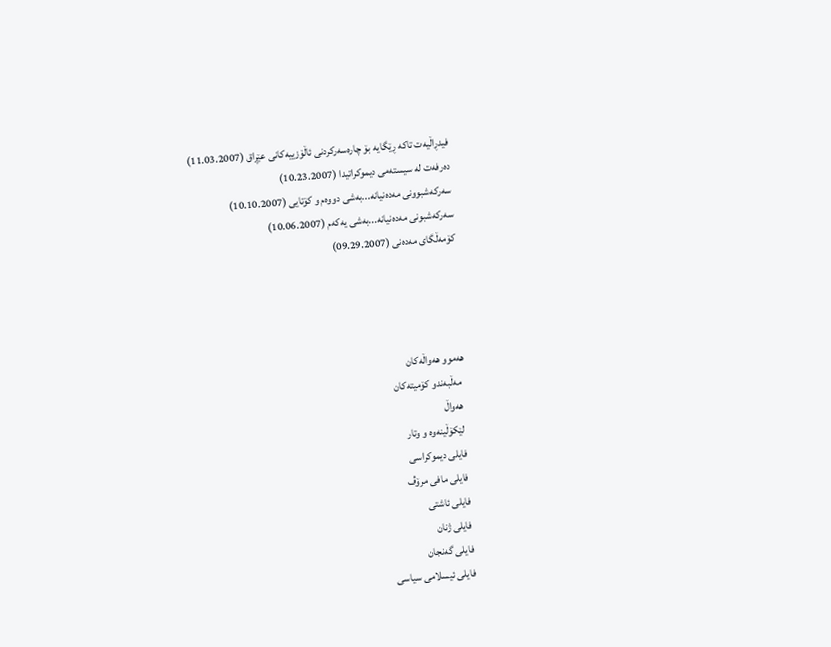فیدڕاڵیه‌ت تاکه‌ ڕێگایه‌ بۆ چاره‌سه‌رکردنی ئاڵۆزییه‌کانی عێڕاق (11.03.2007)
ده‌رفه‌ت له‌ سیسته‌می دیموکراتیدا (10.23.2007)
سه‌رکه‌شبوونی مه‌ده‌نیانه...به‌شی دووه‌م و کۆتایی‌ (10.10.2007)
سه‌رکه‌شبونی مه‌ده‌نیانه‌...به‌شی یه‌که‌م (10.06.2007)
کۆمه‌ڵگای مه‌ده‌نی (09.29.2007)




هه‌موو هه‌واڵه‌کان
  مه‌ڵبه‌ندو کۆمیته‌کان
  هه‌واڵ
  لێکۆڵینه‌وه‌ و وتار
  فایلی دیموکراسی
  فایلی مافی مرۆڤ
  فایلی ئاشتی
  فایلی ژنان
  فایلی گه‌نجان
  فایلی ئیسلامی سیاسی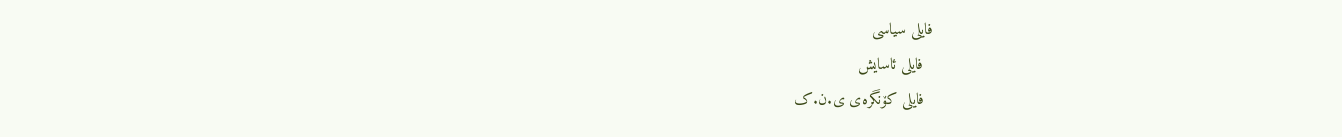فایلی‌‌ سیاسی
  فایلی ئاسایش
  فایلی کۆنگره‌ی ی.ن.ک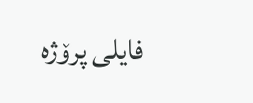فایلی پرۆژه‌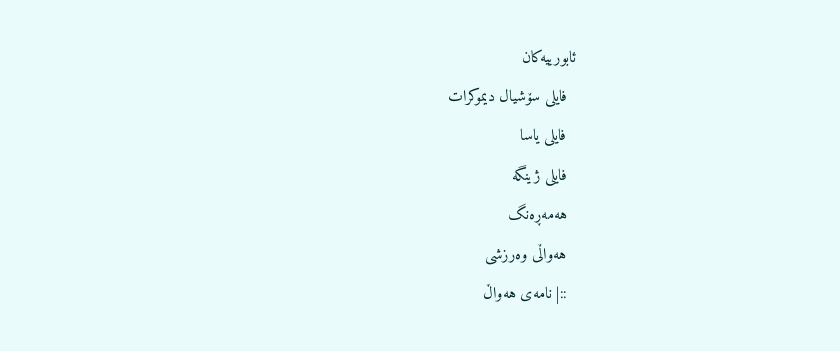ئابورییه‌کان
  فایلی سۆشیال دیموکرات
  فایلی یاسا
  فایلی ژینگه‌
  هه‌مه‌ڕه‌نگ
  هه‌واڵی وه‌رزشی
  ::| نامه‌ی هه‌واڵ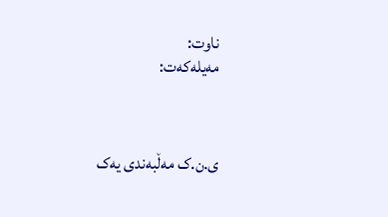ناوت:
مه‌یله‌که‌ت:



ی.ن.ک مه‌ڵبه‌ندی یه‌ک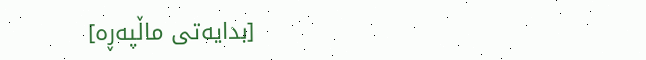[بدایه‌تی ماڵپه‌ڕه‌]